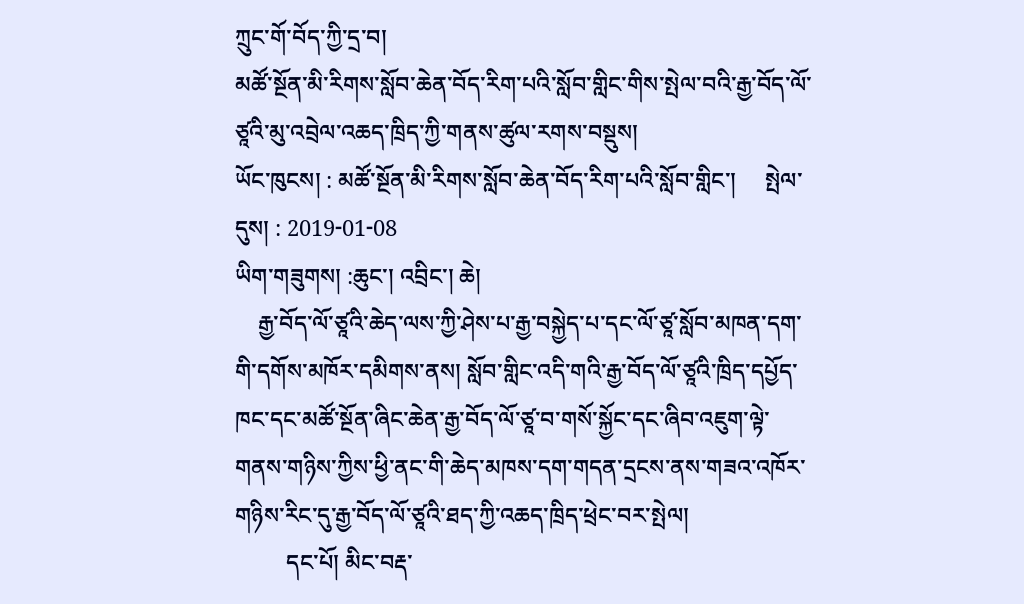ཀྲུང་གོ་བོད་ཀྱི་དྲ་བ།
མཚོ་སྔོན་མི་རིགས་སློབ་ཆེན་བོད་རིག་པའི་སློབ་གླིང་གིས་སྤེལ་བའི་རྒྱ་བོད་ལོ་ཙཱའི་མུ་འབྲེལ་འཆད་ཁྲིད་ཀྱི་གནས་ཚུལ་རགས་བསྡུས།
ཡོང་ཁུངས། : མཚོ་སྔོན་མི་རིགས་སློབ་ཆེན་བོད་རིག་པའི་སློབ་གླིང་།     སྤེལ་དུས། : 2019-01-08
ཡིག་གཟུགས། :ཆུང་། འབྲིང་། ཆེ།
    རྒྱ་བོད་ལོ་ཙཱའི་ཆེད་ལས་ཀྱི་ཤེས་པ་རྒྱ་བསྐྱེད་པ་དང་ལོ་ཙཱ་སློབ་མཁན་དག་གི་དགོས་མཁོར་དམིགས་ནས། སློབ་གླིང་འདི་གའི་རྒྱ་བོད་ལོ་ཙཱའི་ཁྲིད་དཔྱོད་ཁང་དང་མཚོ་སྔོན་ཞིང་ཆེན་རྒྱ་བོད་ལོ་ཙཱ་བ་གསོ་སྐྱོང་དང་ཞིབ་འཇུག་ལྟེ་གནས་གཉིས་ཀྱིས་ཕྱི་ནང་གི་ཆེད་མཁས་དག་གདན་དྲངས་ནས་གཟའ་འཁོར་གཉིས་རིང་དུ་རྒྱ་བོད་ལོ་ཙཱའི་ཐད་ཀྱི་འཆད་ཁྲིད་ཕྲེང་བར་སྤེལ།
         དང་པོ། མིང་བརྡ་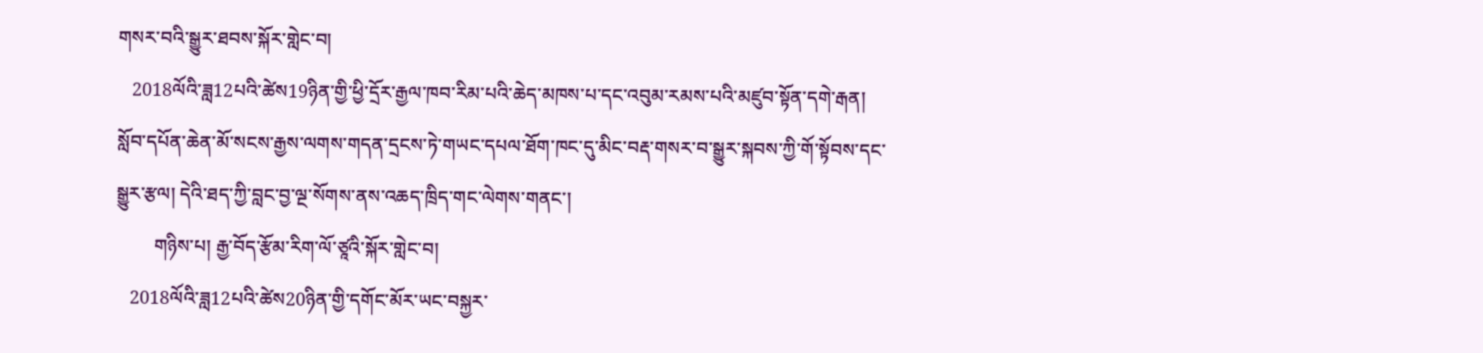གསར་བའི་སྒྱུར་ཐབས་སྐོར་གླེང་བ།
   2018ལོའི་ཟླ12པའི་ཚེས19ཉིན་གྱི་ཕྱི་དྲོར་རྒྱལ་ཁབ་རིམ་པའི་ཆེད་མཁས་པ་དང་འབུམ་རམས་པའི་མཛུབ་སྟོན་དགེ་རྒན། སློབ་དཔོན་ཆེན་མོ་སངས་རྒྱས་ལགས་གདན་དྲངས་ཏེ་གཡང་དཔལ་ཐོག་ཁང་དུ་མིང་བརྡ་གསར་བ་སྒྱུར་སྐབས་ཀྱི་གོ་སྟོབས་དང་སྒྱུར་རྩལ། དེའི་ཐད་ཀྱི་བླང་བྱ་ལྔ་སོགས་ནས་འཆད་ཁྲིད་གང་ལེགས་གནང་།
        གཉིས་པ། རྒྱ་བོད་རྩོམ་རིག་ལོ་ཙཱའི་སྐོར་གླེང་བ།
   2018ལོའི་ཟླ12པའི་ཚེས20ཉིན་གྱི་དགོང་མོར་ཡང་བསྐྱར་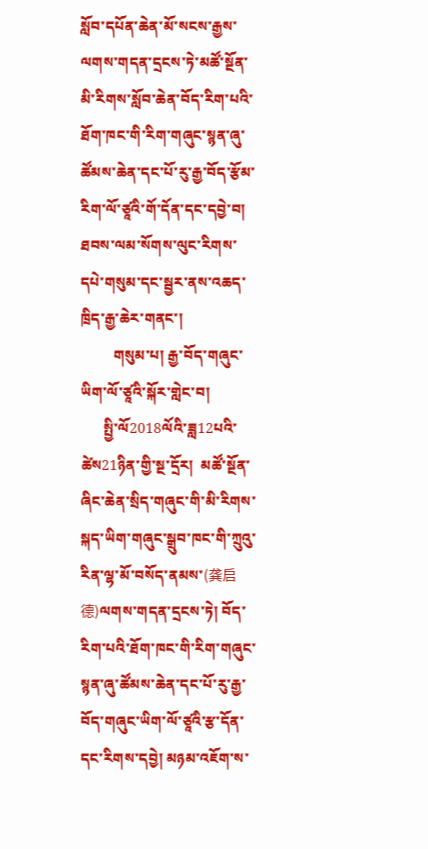སློབ་དཔོན་ཆེན་མོ་སངས་རྒྱས་ལགས་གདན་དྲངས་ཏེ་མཚོ་སྔོན་མི་རིགས་སློབ་ཆེན་བོད་རིག་པའི་ཐོག་ཁང་གི་རིག་གཞུང་སྙན་ཞུ་ཚོམས་ཆེན་དང་པོ་རུ་རྒྱ་བོད་རྩོམ་རིག་ལོ་ཙཱའི་གོ་དོན་དང་དབྱེ་བ། ཐབས་ལམ་སོགས་ལུང་རིགས་དཔེ་གསུམ་དང་སྦྱར་ནས་འཆད་ཁྲིད་རྒྱ་ཆེར་གནང་།
         གསུམ་པ། རྒྱ་བོད་གཞུང་ཡིག་ལོ་ཙཱའི་སྐོར་གླེང་བ།
      སྤྱི་ལོ2018ལོའི་ཟླ12པའི་ཚེས21ཉིན་གྱི་སྔ་དྲོར།  མཚོ་སྔོན་ཞིང་ཆེན་སྲིད་གཞུང་གི་མི་རིགས་སྐད་ཡིག་གཞུང་སྒྲུབ་ཁང་གི་ཀྲུའུ་རིན་ལྷ་མོ་བསོད་ནམས་(龚启德)ལགས་གདན་དྲངས་ཏེ། བོད་རིག་པའི་ཐོག་ཁང་གི་རིག་གཞུང་སྙན་ཞུ་ཚོམས་ཆེན་དང་པོ་རུ་རྒྱ་བོད་གཞུང་ཡིག་ལོ་ཙཱའི་རྩ་དོན་དང་རིགས་དབྱེ། མཉམ་འཇོག་ས་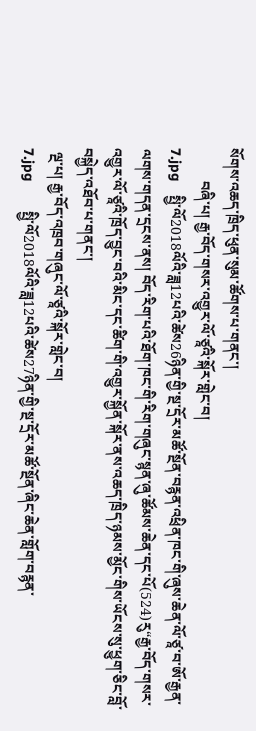སོགས་འཆད་ཁྲིད་ཕུན་སུམ་ཚོགས་པ་གནང་།
         བཞི་པ། རྒྱ་བོད་གསར་འགྱུར་ལོ་ཙཱའི་སྐོར་གླེང་བ།
7.jpg   སྤྱི་ལོ2018ལོའི་ཟླ12པའི་ཚེས26ཉིན་གྱི་སྔ་དྲོར་མཚོ་སྔོན་བརྙན་འཕྲིན་ཁང་གི་ཞུས་ཆེན་ལོ་ཙཱ་བ་ཨོ་རྒྱན་ལགས་གདན་དྲངས་ནས། བོད་རིག་པའི་ཐོག་ཁང་གི་རིག་གཞུང་སྙན་ཞུ་ཚོམས་ཆེན་དང་པོ(524)རུ“རྒྱ་བོད་གསར་འགྱུར་ལོ་ཙཱའི་ཁྲོད་བྱུང་བའི་མིང་དང་ཚིག་གི་འགྱུར་སྐྱོན་སྐོར་ནས་འཆད་ཁྲིད་ཉམས་མྱོང་གིས་ཡོངས་སུ་ཕྱུག་ཅིང་བློ་བསྐྱེད་འཐོབ་པ་གནང་།
 ལྔ་པ། རྒྱ་བོད་འཁྲབ་གཞུང་ལོ་ཙཱའི་སྐོར་གླེང་བ།
7.jpg       སྤྱི་ལོ2018ལོའི་ཟླ12པའི་ཚེས27ཉིན་གྱི་སྔ་དྲོར་མཚོ་སྔོན་ཞིང་ཆེན་གློག་བརྙན་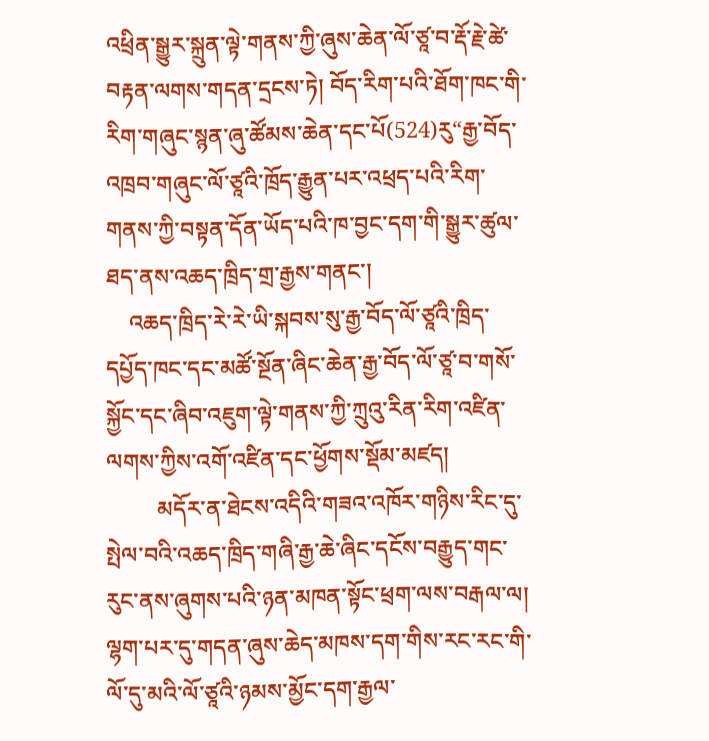འཕྲིན་སྒྱུར་སྐྲུན་ལྟེ་གནས་ཀྱི་ཞུས་ཆེན་ལོ་ཙཱ་བ་རྡོ་རྗེ་ཚེ་བརྟན་ལགས་གདན་དྲངས་ཏེ། བོད་རིག་པའི་ཐོག་ཁང་གི་རིག་གཞུང་སྙན་ཞུ་ཚོམས་ཆེན་དང་པོ(524)རུ“རྒྱ་བོད་འཁྲབ་གཞུང་ལོ་ཙཱའི་ཁྲོད་རྒྱུན་པར་འཕྲད་པའི་རིག་གནས་ཀྱི་བསྟན་དོན་ཡོད་པའི་ཁ་བྱང་དག་གི་སྒྱུར་ཚུལ་ཐད་ནས་འཆད་ཁྲིད་གྲ་རྒྱས་གནང་།
    འཆད་ཁྲིད་རེ་རེ་ཡི་སྐབས་སུ་རྒྱ་བོད་ལོ་ཙཱའི་ཁྲིད་དཔྱོད་ཁང་དང་མཚོ་སྔོན་ཞིང་ཆེན་རྒྱ་བོད་ལོ་ཙཱ་བ་གསོ་སྐྱོང་དང་ཞིབ་འཇུག་ལྟེ་གནས་ཀྱི་ཀྲུའུ་རིན་རིག་འཛིན་ལགས་ཀྱིས་འགོ་འཛིན་དང་ཕྱོགས་སྡོམ་མཛད།
         མདོར་ན་ཐེངས་འདིའི་གཟའ་འཁོར་གཉིས་རིང་དུ་སྤེལ་བའི་འཆད་ཁྲིད་གཞི་རྒྱ་ཆེ་ཞིང་དངོས་བརྒྱུད་གང་རུང་ནས་ཞུགས་པའི་ཉན་མཁན་སྟོང་ཕྲག་ལས་བརྒལ་ལ།  ལྷག་པར་དུ་གདན་ཞུས་ཆེད་མཁས་དག་གིས་རང་རང་གི་ལོ་དུ་མའི་ལོ་ཙཱའི་ཉམས་མྱོང་དག་རྒྱལ་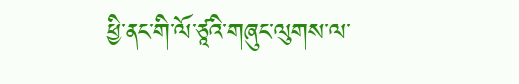ཕྱི་ནང་གི་ལོ་ཙཱའི་གཞུང་ལུགས་ལ་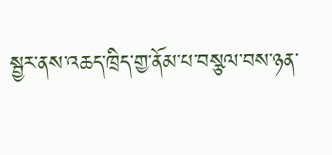སྦྱར་ནས་འཆད་ཁྲིད་གྱ་ནོམ་པ་བསྩལ་བས་ཉན་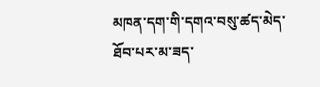མཁན་དག་གི་དགའ་བསུ་ཚད་མེད་ཐོབ་པར་མ་ཟད་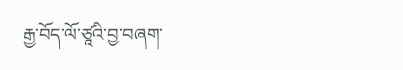རྒྱ་བོད་ལོ་ཙཱའི་བྱ་བཞག་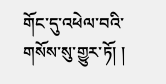གོང་དུ་འཕེལ་བའི་གསོས་སུ་གྱུར་ཏོ། །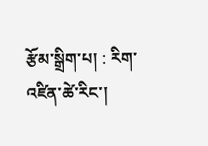རྩོམ་སྒྲིག་པ། : རིག་འཛིན་ཚེ་རིང་།